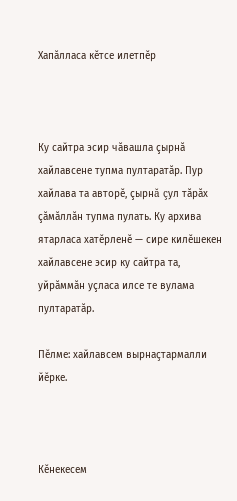Хапăлласа кĕтсе илетпĕр



Ку сайтра эсир чăвашла çырнă хайлавсене тупма пултаратăр. Пур хайлава та авторĕ, çырнă çул тăрăх çăмăллăн тупма пулать. Ку архива ятарласа хатĕрленĕ — сире килĕшекен хайлавсене эсир ку сайтра та, уйрăммăн уçласа илсе те вулама пултаратăр.

Пӗлме: хайлавсем вырнаҫтармалли йӗрке.



Кĕнекесем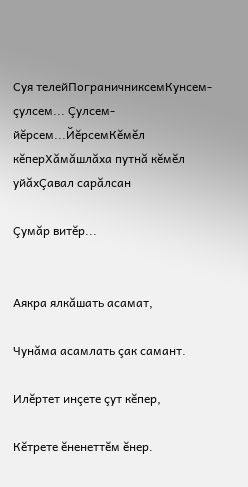Суя телейПограничниксемКунсем-çулсем... Çулсем-йĕрсем...ЙĕрсемКĕмĕл кĕперХăмăшлăха путнă кĕмĕл уйăхÇавал сарăлсан

Çумăр витĕр...


Аякра ялкăшать асамат,

Чунăма асамлать çак самант.

Илĕртет инçете çут кĕпер,

Кĕтрете ĕненеттĕм ĕнер.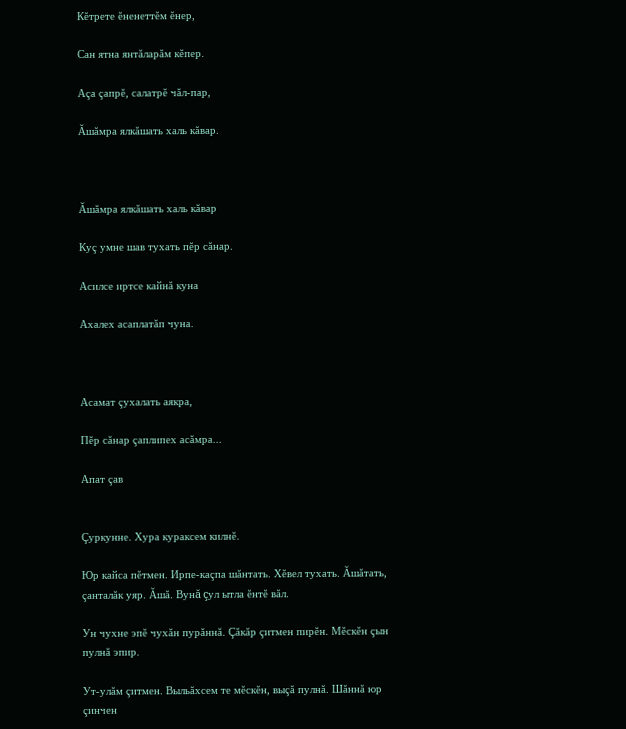Кĕтрете ĕненеттĕм ĕнер,

Сан ятна янтăларăм кĕпер.

Аçа çапрĕ, салатрĕ чăл-пар,

Ăшăмра ялкăшать халь кăвар.



Ăшăмра ялкăшать халь кăвар

Куç умне шав тухать пĕр сăнар.

Асилсе иртсе кайнă куна

Ахалех асаплатăп чуна.



Асамат çухалать аякра,

Пĕр сăнар çаплипех асăмра...

Апат çав


Çуркунне. Хура кураксем килнĕ.

Юр кайса пĕтмен. Ирпе-каçпа шăнтать. Хĕвел тухать. Ăшăтать, çанталăк уяр. Ăшă. Вунă çул ытла ĕнтĕ вăл.

Ун чухне эпĕ чухăн пурăннă. Çăкăр çитмен пирĕн. Мĕскĕн çын пулнă эпир.

Ут-улăм çитмен. Выльăхсем те мĕскĕн, выçă пулнă. Шăннă юр çинчен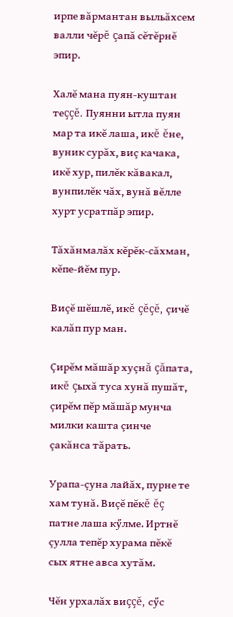ирпе вăрмантан выльăхсем валли чĕрĕ çапă сĕтĕрнĕ эпир.

Халĕ мана пуян-куштан теççĕ. Пуянни ытла пуян мар та икĕ лаша, икĕ ĕне, вуник сурăх, виç качака, икĕ хур, пилĕк кăвакал, вунпилĕк чăх, вунă вĕлле хурт усратпăр эпир.

Тăхăнмалăх кĕрĕк-сăхман, кĕпе-йĕм пур.

Виçĕ шĕшлĕ, икĕ çĕçĕ, çичĕ калăп пур ман.

Çирĕм мăшăр хуçнă çăпата, икĕ çыхă туса хунă пушăт, çирĕм пĕр мăшăр мунча милки кашта çинче çакăнса тăрать.

Урапа-çуна лайăх, пурне те хам тунă. Виçĕ пĕкĕ ĕç патне лаша кӳлме. Иртнĕ çулла тепĕр хурама пĕкĕ сых ятне авса хутăм.

Чĕн урхалăх виççĕ, сӳс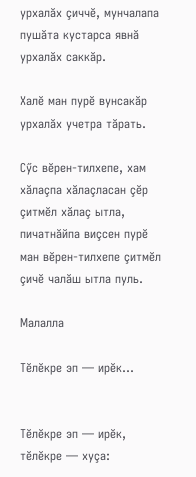урхалăх çиччĕ, мунчалапа пушăта кустарса явнă урхалăх саккăр.

Халĕ ман пурĕ вунсакăр урхалăх учетра тăрать.

Сӳс вĕрен-тилхепе, хам хăлаçпа хăлаçласан çĕр çитмĕл хăлаç ытла, пичатнăйпа виçсен пурĕ ман вĕрен-тилхепе çитмĕл çичĕ чалăш ытла пуль.

Малалла

Тĕлĕкре эп — ирĕк...


Тĕлĕкре эп — ирĕк, тĕлĕкре — хуçа: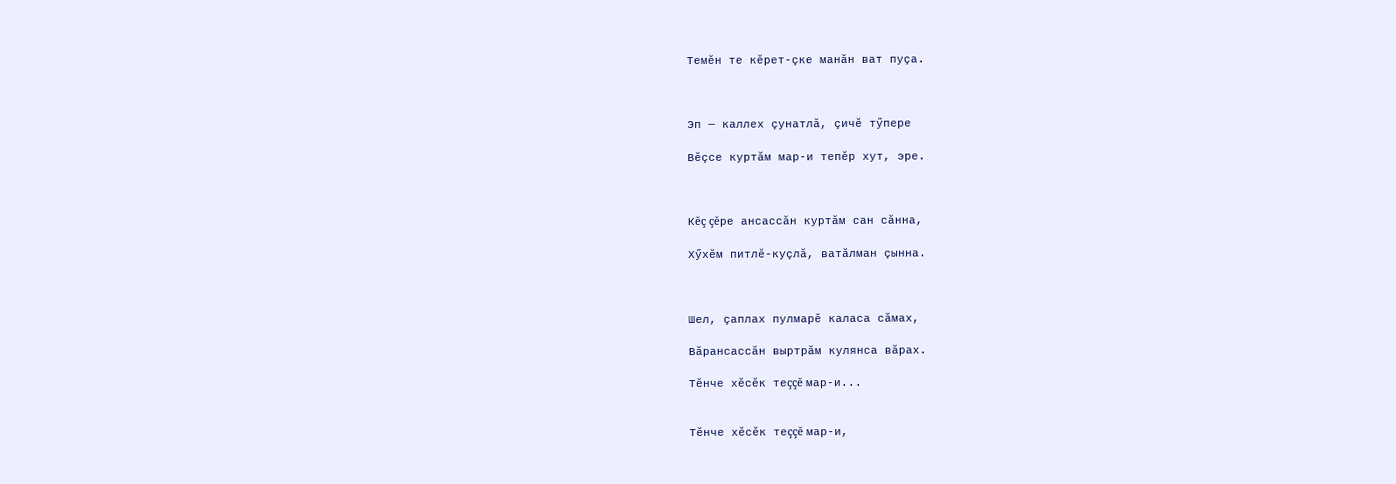Темĕн те кĕрет-çке манăн ват пуçа.



Эп — каллех çунатлă, çичĕ тӳпере

Вĕçсе куртăм мар-и тепĕр хут, эре.



Кĕç çĕре ансассăн куртăм сан сăнна,

Хӳхĕм питлĕ-куçлă, ватăлман çынна.



Шел, çаплах пулмарĕ каласа сăмах,

Вăрансассăн выртрăм кулянса вăрах.

Тĕнче хĕсĕк теççĕ мар-и...


Тĕнче хĕсĕк теççĕ мар-и,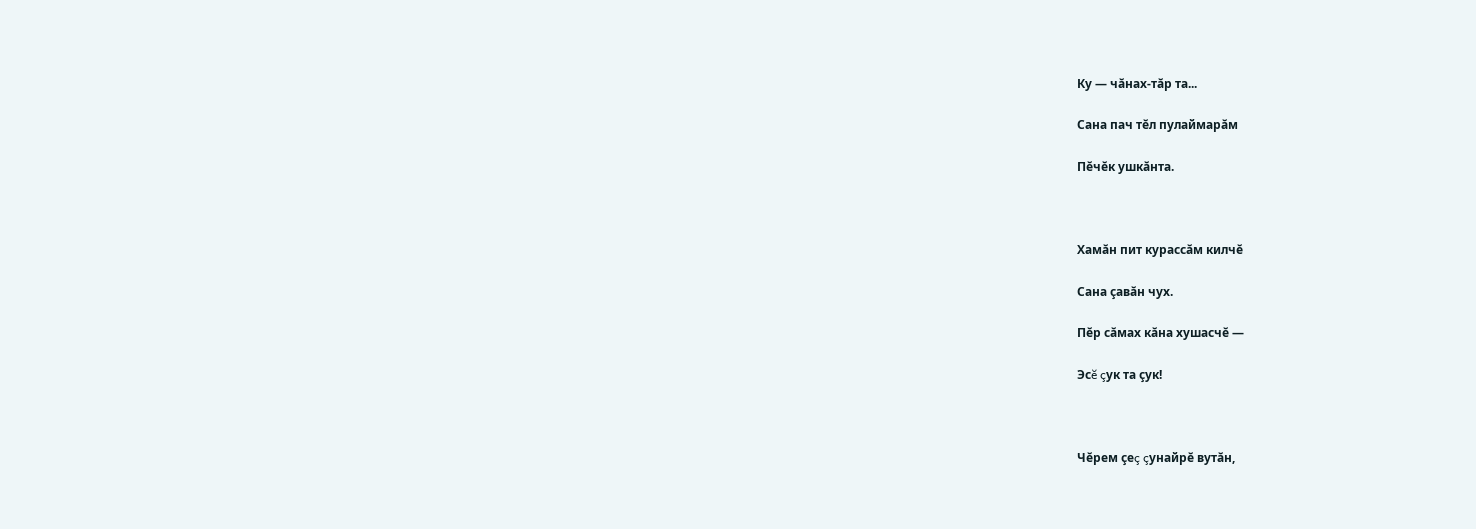Ку — чăнах-тăр та...

Сана пач тĕл пулаймарăм

Пĕчĕк ушкăнта.



Хамăн пит курассăм килчĕ

Сана çавăн чух.

Пĕр сăмах кăна хушасчĕ —

Эсĕ çук та çук!



Чĕрем çеç çунайрĕ вутăн,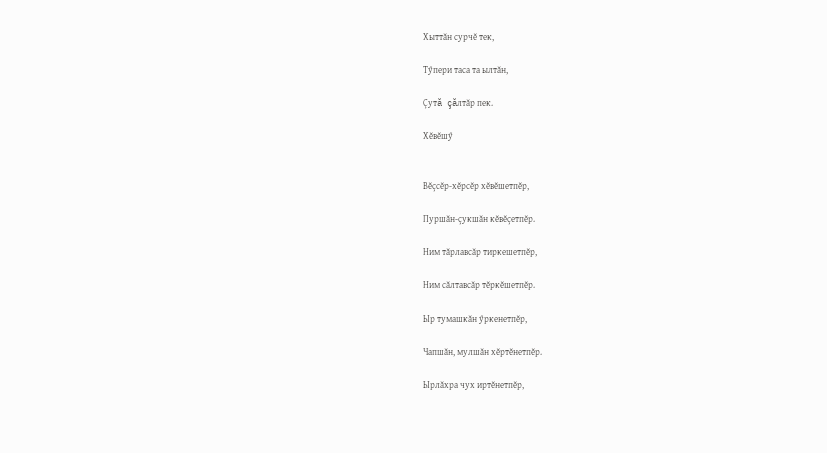Хыттăн сурчĕ тек,

Тӳпери таса та ылтăн,

Çутă çăлтăр пек.

Хĕвĕшӳ


Вĕçсĕр-хĕрсĕр хĕвĕшетпĕр,

Пуршăн-çукшăн кĕвĕçетпĕр.

Ним тăрлавсăр тиркешетпĕр,

Ним сăлтавсăр тĕркĕшетпĕр.

Ыр тумашкăн ӳркенетпĕр,

Чапшăн, мулшăн хĕртĕнетпĕр.

Ырлăхра чух иртĕнетпĕр,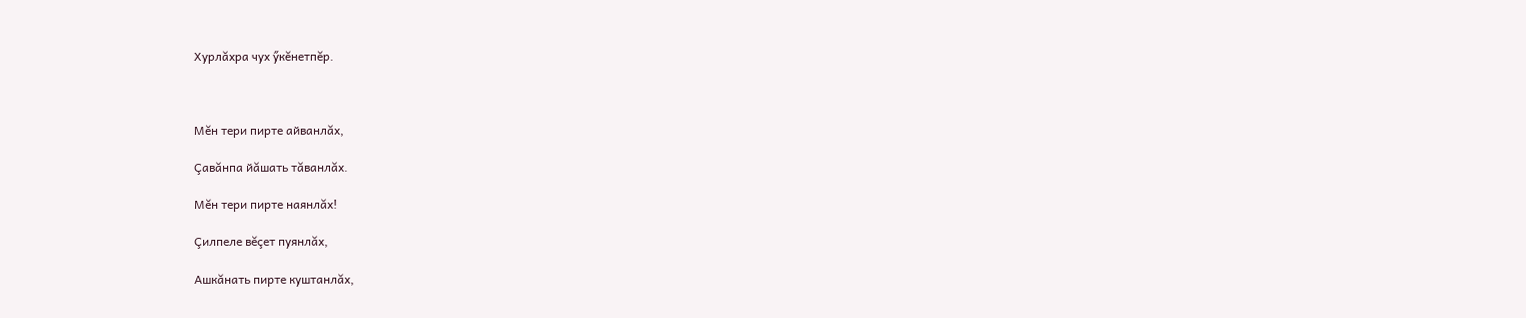Хурлăхра чух ӳкĕнетпĕр.



Мĕн тери пирте айванлăх,

Çавăнпа йăшать тăванлăх.

Мĕн тери пирте наянлăх!

Çилпеле вĕçет пуянлăх,

Ашкăнать пирте куштанлăх,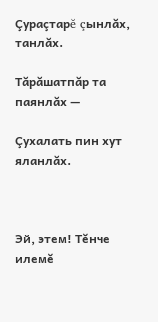Çураçтарĕ çынлăх, танлăх.

Тăрăшатпăр та паянлăх —

Çухалать пин хут яланлăх.



Эй, этем! Тĕнче илемĕ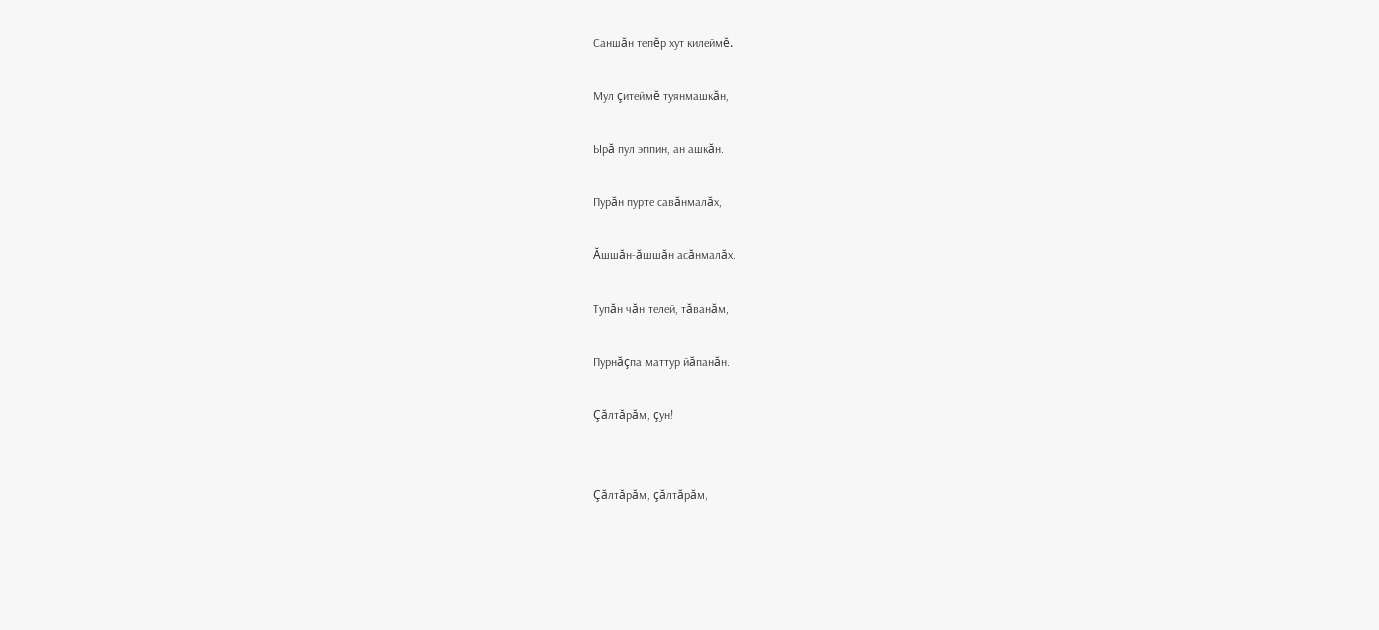Саншăн тепĕр хут килеймĕ.

Мул çитеймĕ туянмашкăн,

Ырă пул эппин, ан ашкăн.

Пурăн пурте савăнмалăх,

Ăшшăн-ăшшăн асăнмалăх.

Тупăн чăн телей, тăванăм,

Пурнăçпа маттур йăпанăн.

Çăлтăрăм, çун!


Çăлтăрăм, çăлтăрăм,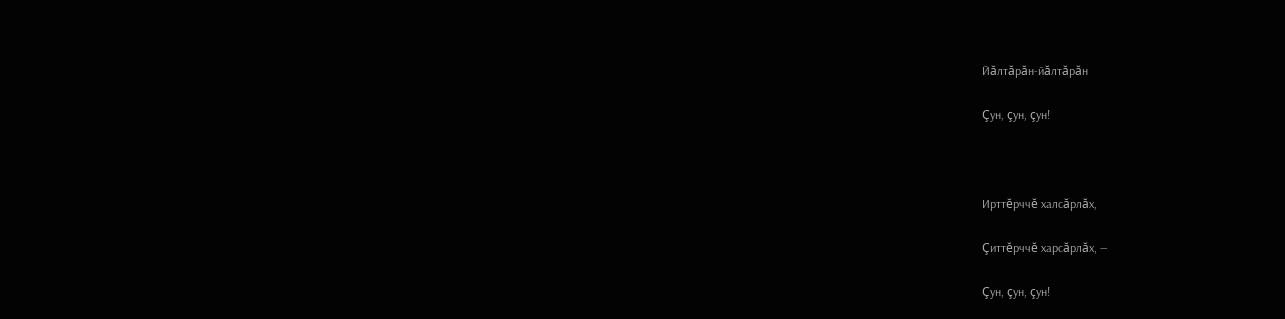Йăлтăрăн-йăлтăрăн

Çун, çун, çун!



Ирттĕрччĕ халсăрлăх,

Çиттĕрччĕ харсăрлăх, —

Çун, çун, çун!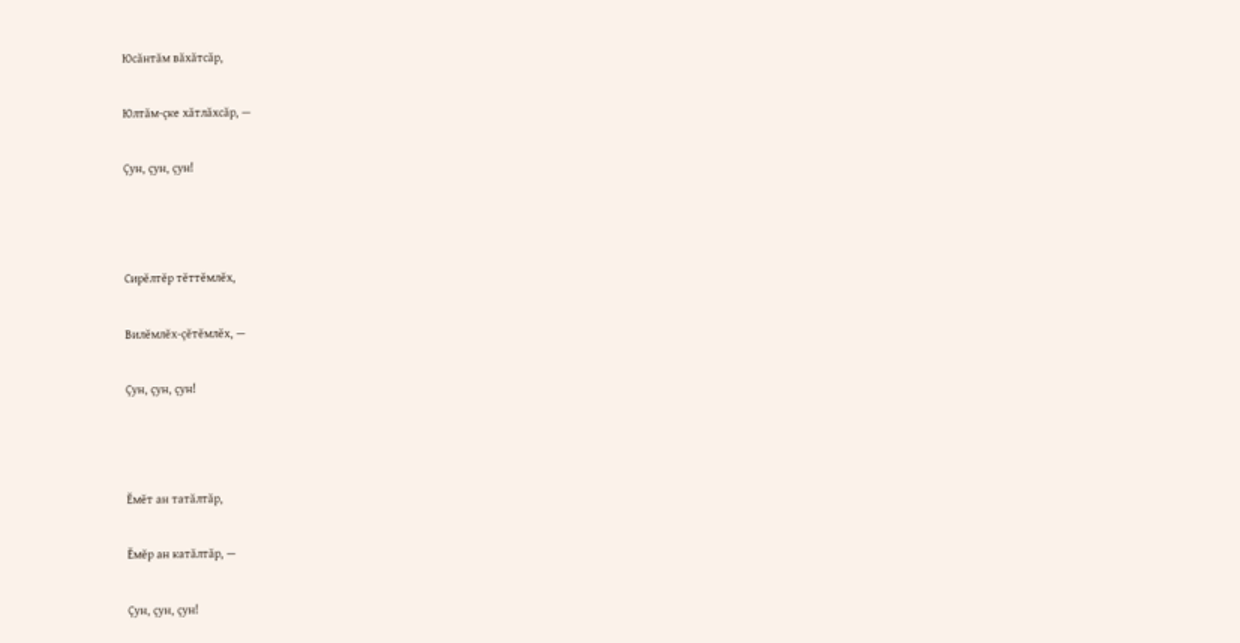Юсăнтăм вăхăтсăр,

Юлтăм-çке хăтлăхсăр, —

Çун, çун, çун!



Сирĕлтĕр тĕттĕмлĕх,

Вилĕмлĕх-çĕтĕмлĕх, —

Çун, çун, çун!



Ĕмĕт ан татăлтăр,

Ĕмĕр ан катăлтăр, —

Çун, çун, çун!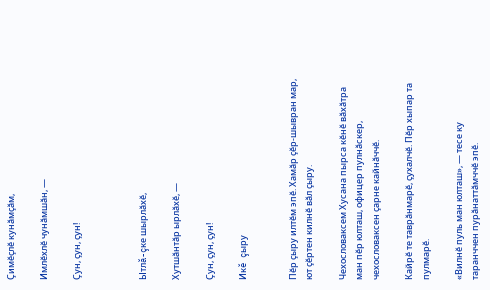Çимĕçлĕ кунăмçăм,

Имлĕхлĕ чунăмшăн, —

Çун, çун, çун!



Ытлă-çке шырлăхĕ,

Хутшăнтăр ырлăхĕ, —

Çун, çун, çун!

Икĕ çыру


Пĕр çыру илтĕм эпĕ. Хамăр çĕр-шывран мар, ют çĕртен килнĕ вăл çыру.

Чехословаксем Хусана пырса кĕнĕ вăхăтра ман пĕр юлташ, офицер пулнăскер, чехословаксен çарне кайнăччĕ.

Кайрĕ те таврăнмарĕ, çухалчĕ. Пĕр хыпар та пулмарĕ.

«Вилнĕ пуль ман юлташ», — тесе ку таранччен пурăнаттăмччĕ эпĕ.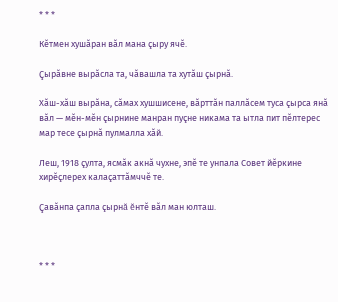* * *

Кĕтмен хушăран вăл мана çыру ячĕ.

Çырăвне вырăсла та, чăвашла та хутăш çырнă.

Хăш-хăш вырăна, сăмах хушшисене, вăрттăн паллăсем туса çырса янă вăл — мĕн-мĕн çырнине манран пуçне никама та ытла пит пĕлтерес мар тесе çырнă пулмалла хăй.

Леш, 1918 çулта, ясмăк акнă чухне, эпĕ те унпала Совет йĕркине хирĕçлерех калаçаттăмччĕ те.

Çавăнпа çапла çырнă ĕнтĕ вăл ман юлташ.



* * *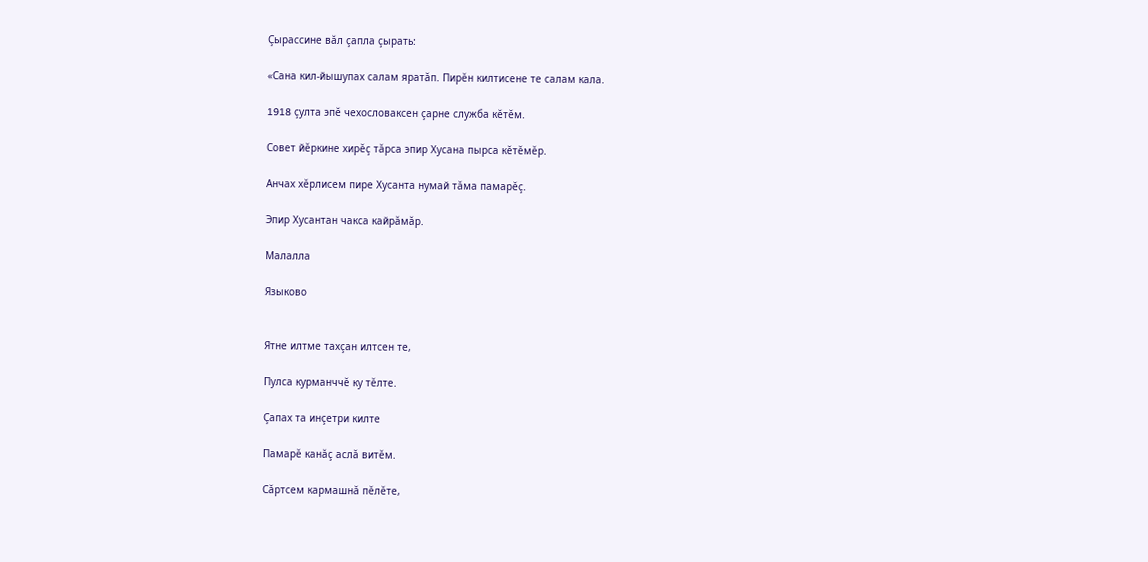Çырассине вăл çапла çырать:

«Сана кил-йышупах салам яратăп. Пирĕн килтисене те салам кала.

1918 çулта эпĕ чехословаксен çарне служба кĕтĕм.

Совет йĕркине хирĕç тăрса эпир Хусана пырса кĕтĕмĕр.

Анчах хĕрлисем пире Хусанта нумай тăма памарĕç.

Эпир Хусантан чакса кайрăмăр.

Малалла

Языково


Ятне илтме тахçан илтсен те,

Пулса курманччĕ ку тĕлте.

Çапах та инçетри килте

Памарĕ канăç аслă витĕм.

Сăртсем кармашнă пĕлĕте,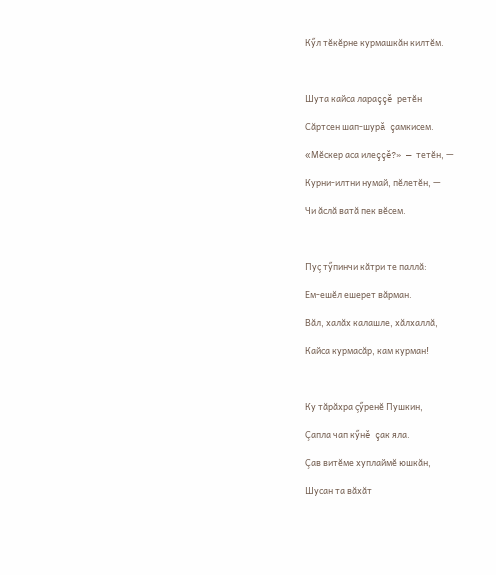Кӳл тĕкĕрне курмашкăн килтĕм.



Шута кайса лараççĕ ретĕн

Сăртсен шап-шурă çамкисем.

«Мĕскер аса илеççĕ?» — тетĕн, —

Курни-илтни нумай, пĕлетĕн, —

Чи ăслă ватă пек вĕсем.



Пуç тӳпинчи кăтри те паллă:

Ем-ешĕл ешерет вăрман.

Вăл, халăх калашле, хăлхаллă,

Кайса курмасăр, кам курман!



Ку тăрăхра çӳренĕ Пушкин,

Çапла чап кӳнĕ çак яла.

Çав витĕме хуплаймĕ юшкăн,

Шусан та вăхăт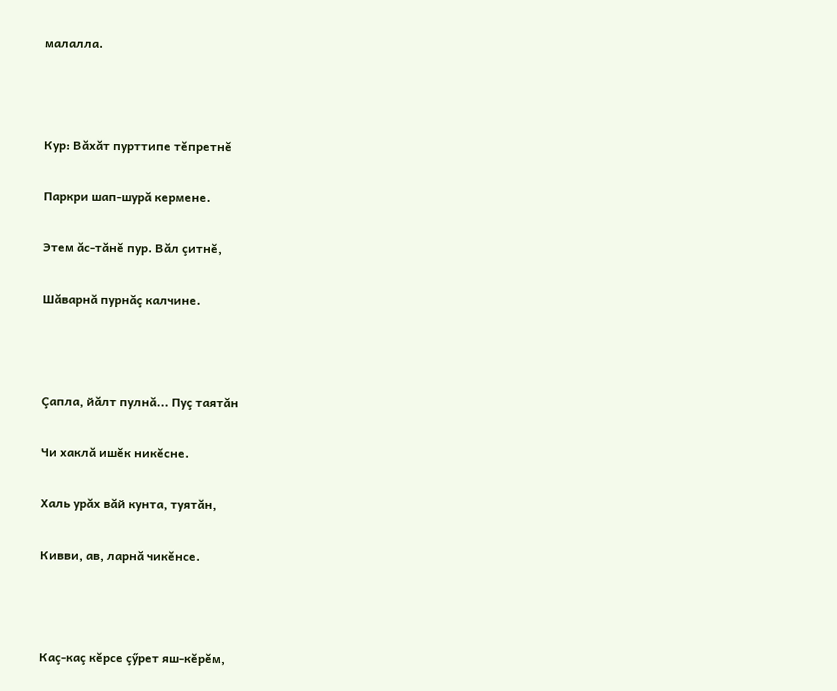малалла.



Кур: Вăхăт пурттипе тĕпретнĕ

Паркри шап-шурă кермене.

Этем ăс-тăнĕ пур. Вăл çитнĕ,

Шăварнă пурнăç калчине.



Çапла, йăлт пулнă... Пуç таятăн

Чи хаклă ишĕк никĕсне.

Халь урăх вăй кунта, туятăн,

Кивви, ав, ларнă чикĕнсе.



Каç-каç кĕрсе çӳрет яш-кĕрĕм,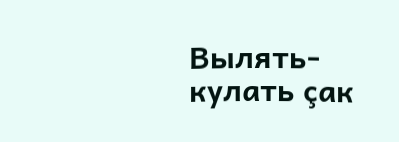Вылять-кулать çак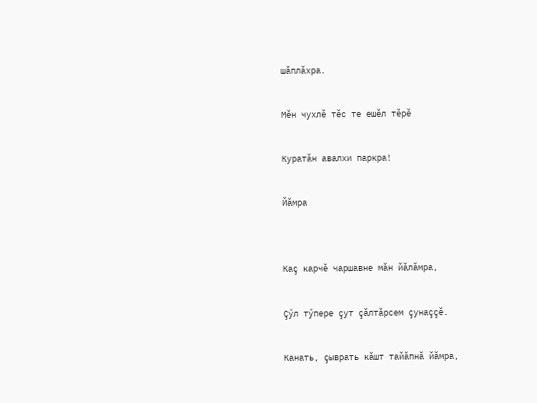шăплăхра.

Мĕн чухлĕ тĕс те ешĕл тĕрĕ

Куратăн авалхи паркра!

Йăмра


Каç карчĕ чаршавне мăн йăлăмра,

Çӳл тӳпере çут çăлтăрсем çунаççĕ.

Канать, çыврать кăшт тайăпнă йăмра,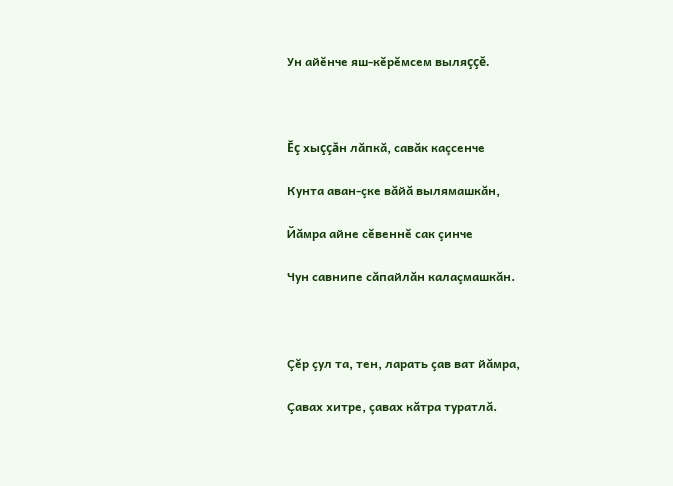Ун айĕнче яш-кĕрĕмсем выляççĕ.



Ĕç хыççăн лăпкă, савăк каçсенче

Кунта аван-çке вăйă вылямашкăн,

Йăмра айне сĕвеннĕ сак çинче

Чун савнипе сăпайлăн калаçмашкăн.



Çĕр çул та, тен, ларать çав ват йăмра,

Çавах хитре, çавах кăтра туратлă.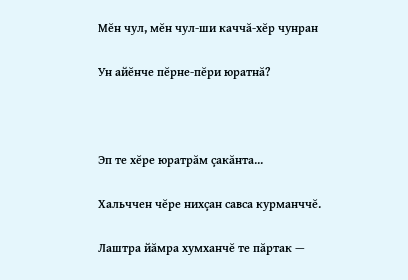Мĕн чул, мĕн чул-ши каччă-хĕр чунран

Ун айĕнче пĕрне-пĕри юратнă?



Эп те хĕре юратрăм çакăнта...

Хальччен чĕре нихçан савса курманччĕ.

Лаштра йăмра хумханчĕ те пăртак —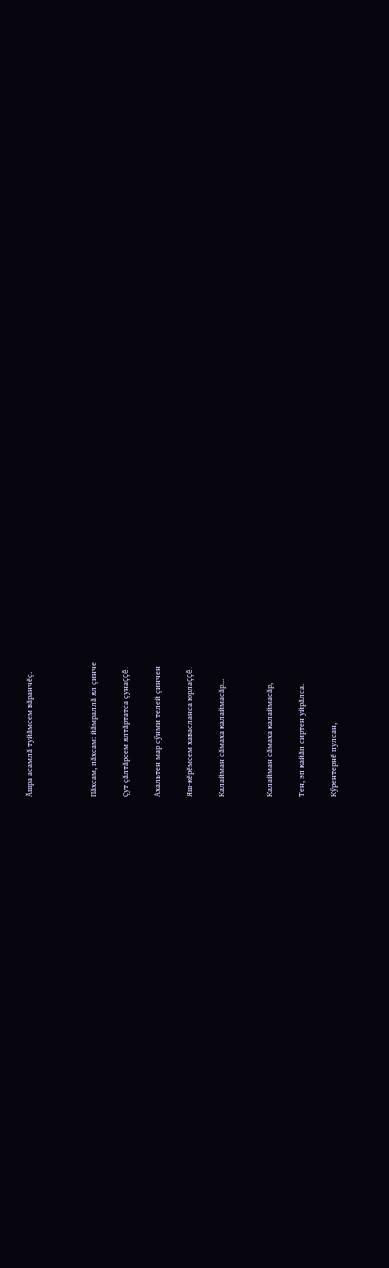Ăшра асамлă туйăмсем вăранчĕç.



Пăхсам, пăхсам: йăмраллă ял çинче

Çут çăлтăрсем ялтăртатса çунаççĕ.

Ахальтен мар сӳнми телей çинчен

Яш-кĕрĕмсем хавасланса юрлаççĕ.

Калайман сăмаха калаймасăр...


Калайман сăмаха калаймасăр,

Тен, эп кайăп сиртен уйрăлса.

Кӳрентернĕ пулсан,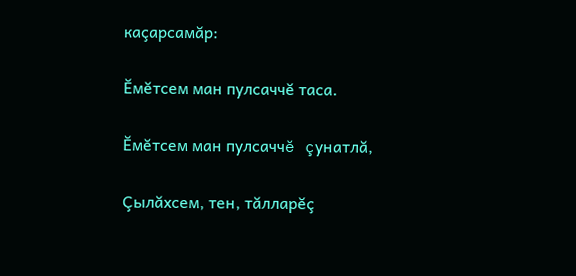каçарсамăр:

Ĕмĕтсем ман пулсаччĕ таса.

Ĕмĕтсем ман пулсаччĕ çунатлă,

Çылăхсем, тен, тăлларĕç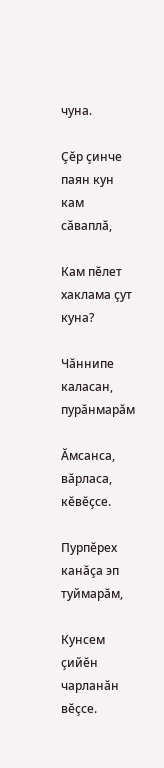чуна.

Çĕр çинче паян кун кам сăваплă,

Кам пĕлет хаклама çут куна?

Чăннипе каласан, пурăнмарăм

Ăмсанса, вăрласа, кĕвĕçсе.

Пурпĕрех канăçа эп туймарăм,

Кунсем çийĕн чарланăн вĕçсе.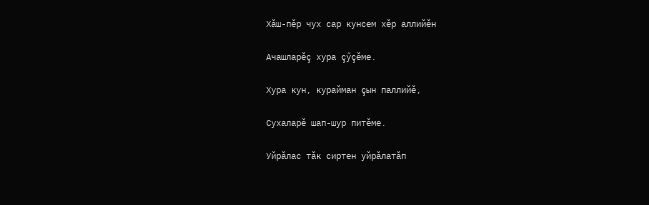Хăш-пĕр чух сар кунсем хĕр аллийĕн

Ачашларĕç хура çӳçĕме.

Хура кун, курайман çын паллийĕ,

Сухаларĕ шап-шур питĕме.

Уйрăлас тăк сиртен уйрăлатăп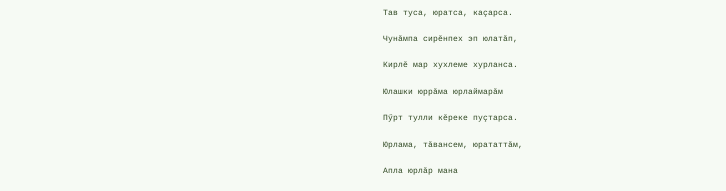Тав туса, юратса, каçарса.

Чунăмпа сирĕнпех эп юлатăп,

Кирлĕ мар хухлеме хурланса.

Юлашки юррăма юрлаймарăм

Пӳрт тулли кĕреке пуçтарса.

Юрлама, тăвансем, юрататтăм,

Апла юрлăр мана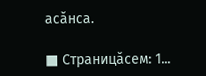асăнса.

■ Страницăсем: 1...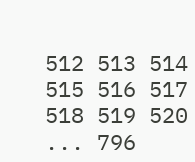512 513 514 515 516 517 518 519 520 ... 796